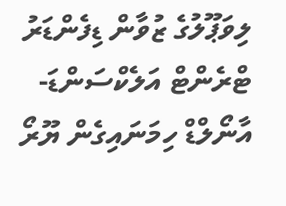ލިވަޕޫލުގެ ޒުވާން ޑިފެންޑަރު ޓްރެންޓް އަލެކްސަންޑަ-އާނޯލްޑް ހިމަނައިގެން ޔޫރޯ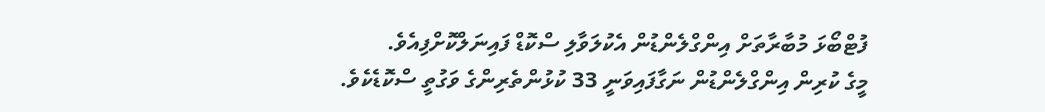ފުޓްބޯޅަ މުބާރާތަށް އިންގްލެންޑުން އެކުލަވާލި ސްކޮޑް ފައިނަލްކޮށްފިއެވެ.
މީގެ ކުރިން އިންގްލެންޑުން ނަގާފައިވަނީ 33 ކުޅުންތެރިންގެ ވަގުތީ ސްކޮޑެކެވެ.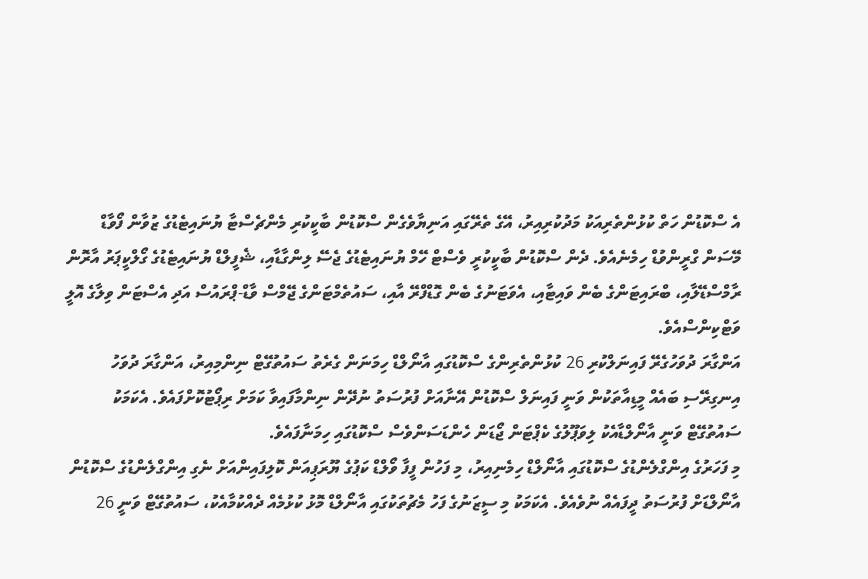އެ ސްކޮޑުން ހަތް ކުޅުންތެރިއަކު މަދުކުރިއިރު، އޭގެ ތެރޭގައި އަނިޔާވެގެން ސްކޮޑުން ބާކީކުރި މެންޗެސްޓާ ޔުނައިޓެޑުގެ ޒުވާން ފޯވާޑް މޭސަން ގްރީންވުޑް ހިމެނެއެވެ. ދެން ސްކޮޑުން ބާކީކުރީ ވެސްޓް ހޭމް ޔުނައިޓެޑުގެ ޖެސޭ ލިންގާޑާއި، ޝެފީލްޑް ޔުނައިޓެޑުގެ ގޯލްކީޕަރު އާރޮން ރާމްސްޑޭލާއި، ބްރައިޓަންގެ ބެން ވައިޓާއި، އެވަޓަނުގެ ބެން ގޮޑްފްރޭ އާއި، ސައުތެމްޓަންގެ ޖޭމްސް ވާޑް-ޕްރައުސް އަދި އެސްޓަން ވިލާގެ އޮލީ ވަޓްކިންސްއެވެ.
އަންގާރަ ދުވަހުގެރޭ ފައިނަލްކުރި 26 ކުޅުންތެރިންގެ ސްކޮޑުގައި އާނޯލްޑް ހިމަނަން ގެރެތު ސައުތުގޭޓް ނިންމިއިރު، އަންގާރަ ދުވަހު އިނގިރޭސި ބައެއް މީޑިއާތަކުން ވަނީ ފައިނަލް ސްކޮޑުން އޭނާއަށް ފުރުސަތު ނުދޭން ނިންމާފައިވާ ކަމަށް ރިޕޯޓުކޮށްފައެވެ. އެކަމަކު ސައުތުގޭޓް ވަނީ އާނޯލްޑާއެކު ލިވަޕޫލުގެ ކެޕްޓަން ޖޯޑަން ހެންޑަސަންވެސް ސްކޮޑުގައި ހިމަނާފައެވެ.
މި ފަހަރުގެ އިންގްލެންޑުގެ ސްކޮޑުގައި އާނޯލްޑް ހިމެނިއިރު، މި ފަހުން ފީފާ ވޯލްޑް ކަޕުގެ ޔޫރަޕިއަން ކޮލިފައިންއަށް ނެގި އިންގްލެންޑުގެ ސްކޮޑުން އާނޯލްޑަށް ފުރުސަތު ދީފައެއް ނުވެއެވެ. އެކަމަކު މި ސީޒަނުގެ ފަހު މެޗުތަކުގައި އާނޯލްޑް މޮޅު ކުޅުމެއް ދެއްކުމާއެކު، ސައުތުގޭޓް ވަނީ 26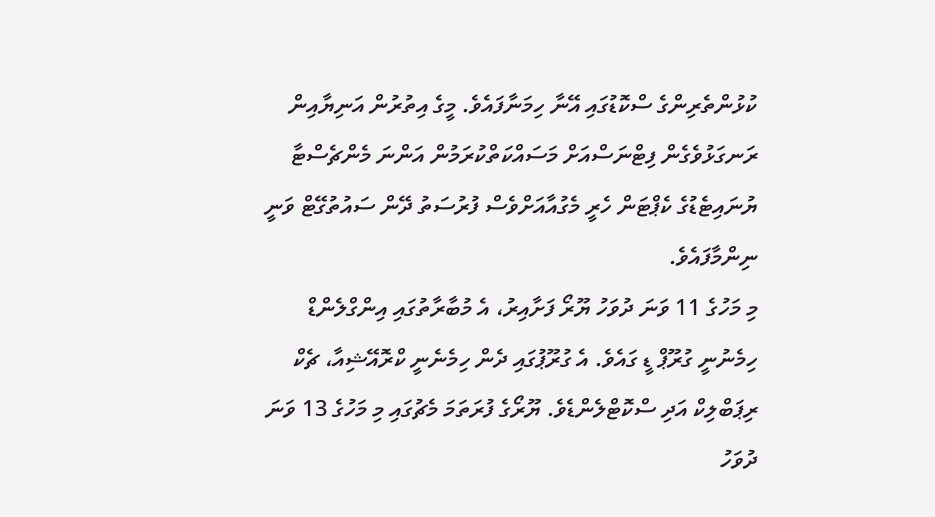ކުޅުންތެރިންގެ ސްކޮޑުގައި އޭނާ ހިމަނާފައެވެ. މީގެ އިތުރުން އަނިޔާއިން ރަނގަޅުވެގެން ފިޓްނަސްއަށް މަސައްކަތްކުރަމުން އަންނަ މެންޗެސްޓާ ޔުނައިޓެޑުގެ ކެޕްޓަން ހެރީ މެގުއާއަށްވެސް ފުރުސަތު ދޭން ސައުތުގޭޓް ވަނީ ނިންމާފައެވެ.
މި މަހުގެ 11 ވަނަ ދުވަހު ޔޫރޯ ފަށާއިރު، އެ މުބާރާތުގައި އިންގްލެންޑް ހިމެނުނީ ގުރޫޕް ޑީ ގައެވެ. އެ ގުރޫޕުގައި ދެން ހިމެނެނީ ކްރޮއޭޝިއާ، ޗެކް ރިޕަބްލިކް އަދި ސްކޮޓްލެންޑެވެ. ޔޫރޯގެ ފުރަތަމަ މެޗުގައި މި މަހުގެ 13 ވަނަ ދުވަހު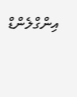އިންގްލެންޑް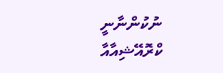ނުކުންނާނީ ކްރޮއޭޝިއާއާ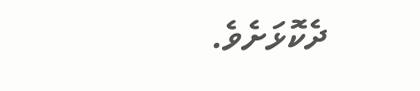ދެކޮޅަށެވެ.